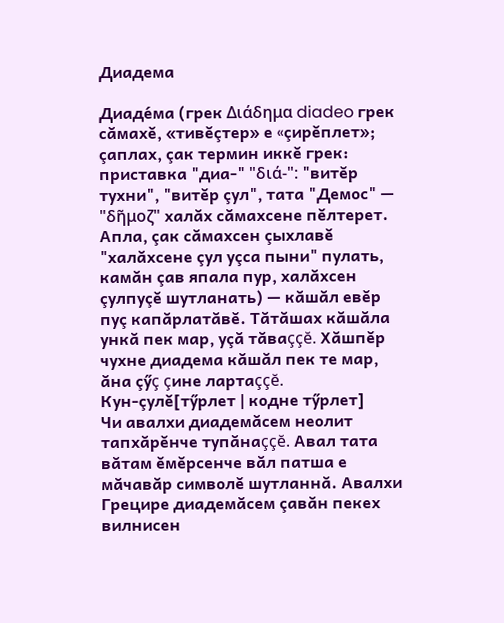Диадема

Диаде́ма (грек Διάδημα diadeo грек сăмахĕ, «тивĕçтер» е «çирĕплет»; çаплах, çак термин иккĕ грек: приставка "диа-" "διά-": "витĕр тухни", "витĕр çул", тата "Демос" — "δῆμοζ" халăх сăмахсене пĕлтерет. Апла, çак сăмахсен çыхлавĕ "халăхсене çул уçса пыни" пулать, камăн çав япала пур, халăхсен çулпуçĕ шутланать) — кăшăл евĕр пуç капăрлатăвĕ. Тăтăшах кăшăла ункă пек мар, уçă тăваççĕ. Хăшпĕр чухне диадема кăшăл пек те мар, ăна çӳç çине лартаççĕ.
Кун-çулĕ[тӳрлет | кодне тӳрлет]
Чи авалхи диадемăсем неолит тапхăрĕнче тупăнаççĕ. Авал тата вăтам ĕмĕрсенче вăл патша е мăчавăр символĕ шутланнă. Авалхи Грецире диадемăсем çавăн пекех вилнисен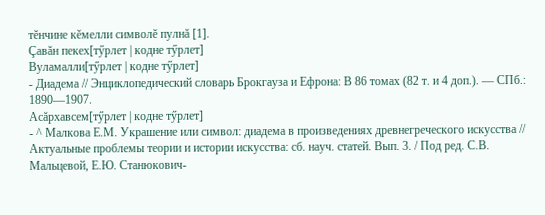тĕнчине кĕмелли символĕ пулнă [1].
Çавăн пекех[тӳрлет | кодне тӳрлет]
Вуламалли[тӳрлет | кодне тӳрлет]
- Диадема // Энциклопедический словарь Брокгауза и Ефрона: В 86 томах (82 т. и 4 доп.). — СПб.: 1890—1907.
Асăрхавсем[тӳрлет | кодне тӳрлет]
- ^ Малкова Е.М. Украшение или символ: диадема в произведениях древнегреческого искусства // Актуальные проблемы теории и истории искусства: сб. науч. статей. Вып. 3. / Под ред. С.В. Мальцевой, Е.Ю. Станюкович-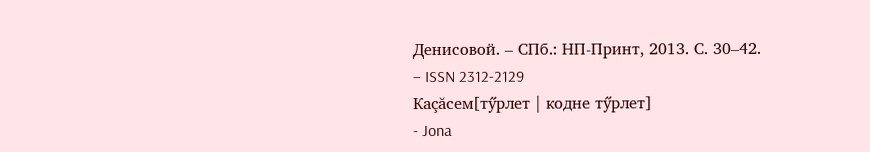Денисовой. – СПб.: НП-Принт, 2013. С. 30–42. – ISSN 2312-2129
Каçăсем[тӳрлет | кодне тӳрлет]
- Jona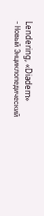Lendering, «Diadem»
- Новый Энциклопедический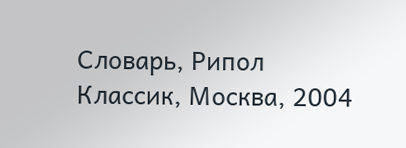Словарь, Рипол Классик, Москва, 2004